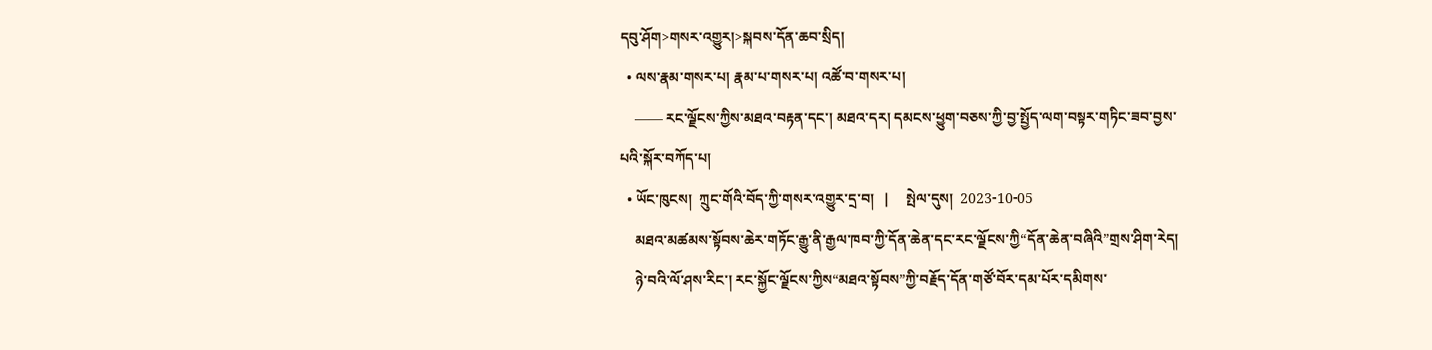དབུ་ཤོག>གསར་འགྱུར།>སྐབས་དོན་ཆབ་སྲིད།
  • ལས་རྣམ་གསར་པ། རྣམ་པ་གསར་པ། འཚོ་བ་གསར་པ།
    —— རང་ལྗོངས་ཀྱིས་མཐའ་བརྟན་དང་། མཐའ་དར། དམངས་ཕྱུག་བཅས་ཀྱི་བྱ་སྤྱོད་ལག་བསྟར་གཏིང་ཟབ་བྱས་པའི་སྐོར་བཀོད་པ།
  • ཡོང་ཁུངས།  ཀྲུང་གོའི་བོད་ཀྱི་གསར་འགྱུར་དྲ་བ།   |     སྤེལ་དུས།  2023-10-05
    མཐའ་མཚམས་སྟོབས་ཆེར་གཏོང་རྒྱུ་ནི་རྒྱལ་ཁབ་ཀྱི་དོན་ཆེན་དང་རང་ལྗོངས་ཀྱི“དོན་ཆེན་བཞིའི”གྲས་ཤིག་རེད།
    ཉེ་བའི་ལོ་ཤས་རིང་། རང་སྐྱོང་ལྗོངས་ཀྱིས“མཐའ་སྟོབས”ཀྱི་བརྗོད་དོན་གཙོ་བོར་དམ་པོར་དམིགས་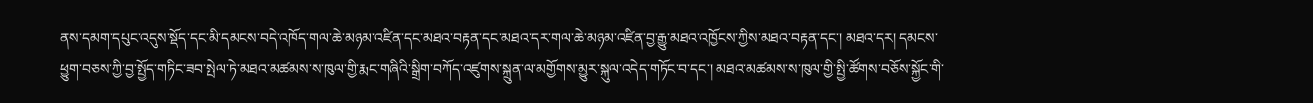ནས་དམག་དཔུང་འདུས་སྡོད་དང་མི་དམངས་བདེ་འཁོད་གལ་ཆེ་མཉམ་འཛིན་དང་མཐའ་བརྟན་དང་མཐའ་དར་གལ་ཆེ་མཉམ་འཛིན་བྱ་རྒྱུ་མཐའ་འཁྱོངས་ཀྱིས་མཐའ་བརྟན་དང་། མཐའ་དར། དམངས་ཕྱུག་བཅས་ཀྱི་བྱ་སྤྱོད་གཏིང་ཟབ་སྤེལ་ཏེ་མཐའ་མཚམས་ས་ཁུལ་གྱི་རྨང་གཞིའི་སྒྲིག་བཀོད་འཛུགས་སྐྲུན་ལ་མགྱོགས་མྱུར་སྐུལ་འདེད་གཏོང་བ་དང་། མཐའ་མཚམས་ས་ཁུལ་གྱི་སྤྱི་ཚོགས་བཅོས་སྐྱོང་གི་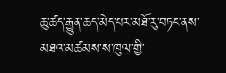ཆུ་ཚད་རྒྱུན་ཆད་མེད་པར་མཐོ་རུ་བཏང་ནས་མཐའ་མཚམས་ས་ཁུལ་གྱི་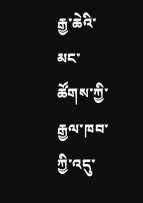རྒྱ་ཆེའི་མང་ཚོགས་ཀྱི་རྒྱལ་ཁབ་ཀྱི་འདུ་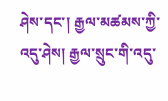ཤེས་དང་། རྒྱལ་མཚམས་ཀྱི་འདུ་ཤེས། རྒྱལ་སྲུང་གི་འདུ་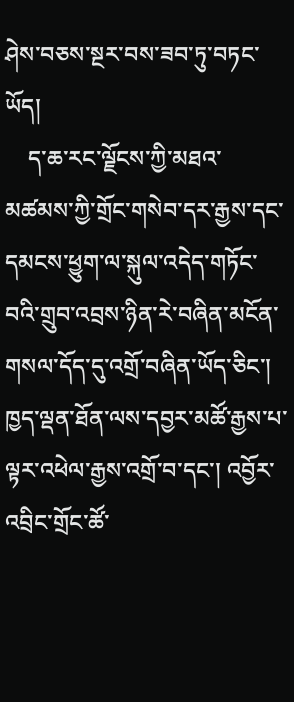ཤེས་བཅས་སྔར་བས་ཟབ་ཏུ་བཏང་ཡོད།
    ད་ཆ་རང་ལྗོངས་ཀྱི་མཐའ་མཚམས་ཀྱི་གྲོང་གསེབ་དར་རྒྱས་དང་དམངས་ཕྱུག་ལ་སྐུལ་འདེད་གཏོང་བའི་གྲུབ་འབྲས་ཉིན་རེ་བཞིན་མངོན་གསལ་དོད་དུ་འགྲོ་བཞིན་ཡོད་ཅིང་། ཁྱད་ལྡན་ཐོན་ལས་དབྱར་མཚོ་རྒྱས་པ་ལྟར་འཕེལ་རྒྱས་འགྲོ་བ་དང་། འབྱོར་འབྲིང་གྲོང་ཚོ་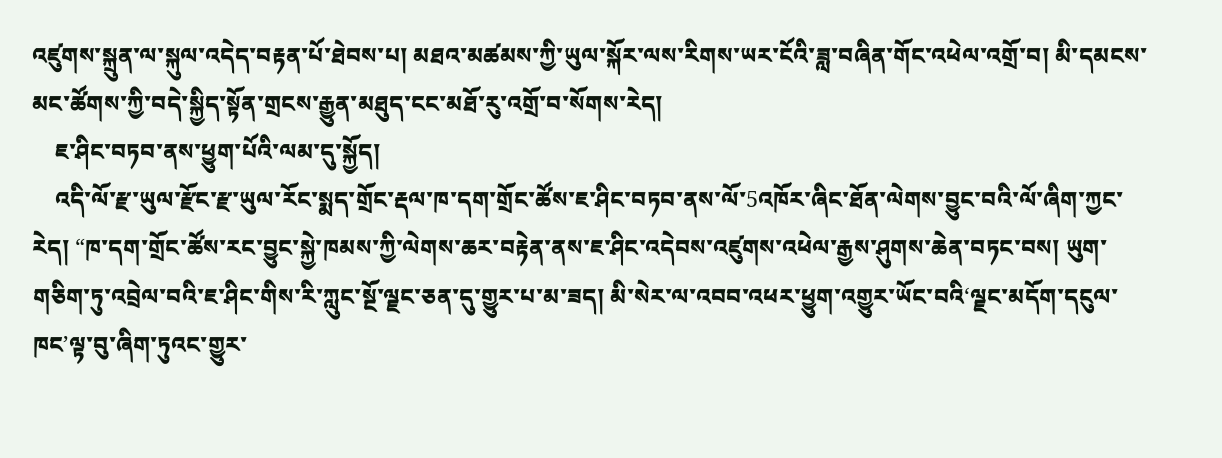འཛུགས་སྐྲུན་ལ་སྐུལ་འདེད་བརྟན་པོ་ཐེབས་པ། མཐའ་མཚམས་ཀྱི་ཡུལ་སྐོར་ལས་རིགས་ཡར་ངོའི་ཟླ་བཞིན་གོང་འཕེལ་འགྲོ་བ། མི་དམངས་མང་ཚོགས་ཀྱི་བདེ་སྐྱིད་སྟོན་གྲངས་རྒྱུན་མཐུད་ངང་མཐོ་རུ་འགྲོ་བ་སོགས་རེད།
    ཇ་ཤིང་བཏབ་ནས་ཕྱུག་པོའི་ལམ་དུ་སྐྱོད།
    འདི་ལོ་རྫ་ཡུལ་རྫོང་རྫ་ཡུལ་རོང་སྨད་གྲོང་རྡལ་ཁ་དག་གྲོང་ཚོས་ཇ་ཤིང་བཏབ་ནས་ལོ་5འཁོར་ཞིང་ཐོན་ལེགས་བྱུང་བའི་ལོ་ཞིག་ཀྱང་རེད། “ཁ་དག་གྲོང་ཚོས་རང་བྱུང་སྐྱེ་ཁམས་ཀྱི་ལེགས་ཆར་བརྟེན་ནས་ཇ་ཤིང་འདེབས་འཛུགས་འཕེལ་རྒྱས་ཤུགས་ཆེན་བཏང་བས། ཡུག་གཅིག་ཏུ་འབྲེལ་བའི་ཇ་ཤིང་གིས་རི་ཀླུང་སྔོ་ལྗང་ཅན་དུ་གྱུར་པ་མ་ཟད། མི་སེར་ལ་འབབ་འཕར་ཕྱུག་འགྱུར་ཡོང་བའི‘ལྗང་མདོག་དངུལ་ཁང’ལྟ་བུ་ཞིག་ཏུའང་གྱུར་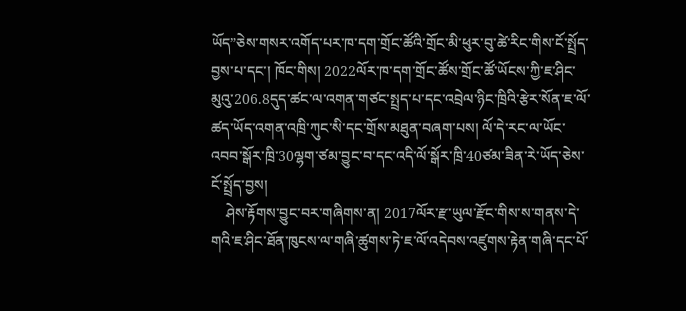ཡོད”ཅེས་གསར་འགོད་པར་ཁ་དག་གྲོང་ཚོའི་གྲོང་མི་ཕུར་བུ་ཚེ་རིང་གིས་ངོ་སྤྲོད་བྱས་པ་དང་། ཁོང་གིས། 2022ལོར་ཁ་དག་གྲོང་ཚོས་གྲོང་ཚོ་ཡོངས་ཀྱི་ཇ་ཤིང་མུའུ་206.8དུད་ཚང་ལ་འགན་གཙང་སྤྲད་པ་དང་འབྲེལ་ཉིང་ཁྲིའི་རྩེར་སོན་ཇ་ལོ་ཚད་ཡོད་འགན་འཁྲི་ཀུང་སི་དང་གྲོས་མཐུན་བཞག་པས། ལོ་དེ་རང་ལ་ཡོང་འབབ་སྒོར་ཁྲི་30ལྷག་ཙམ་བྱུང་བ་དང་འདི་ལོ་སྒོར་ཁྲི་40ཙམ་ཟིན་རེ་ཡོད་ཅེས་ངོ་སྤྲོད་བྱས།
    ཤེས་རྟོགས་བྱུང་བར་གཞིགས་ན། 2017ལོར་རྫ་ཡུལ་རྫོང་གིས་ས་གནས་དེ་གའི་ཇ་ཤིང་ཐོན་ཁུངས་ལ་གཞི་ཚུགས་ཏེ་ཇ་ལོ་འདེབས་འཛུགས་རྟེན་གཞི་དང་པོ་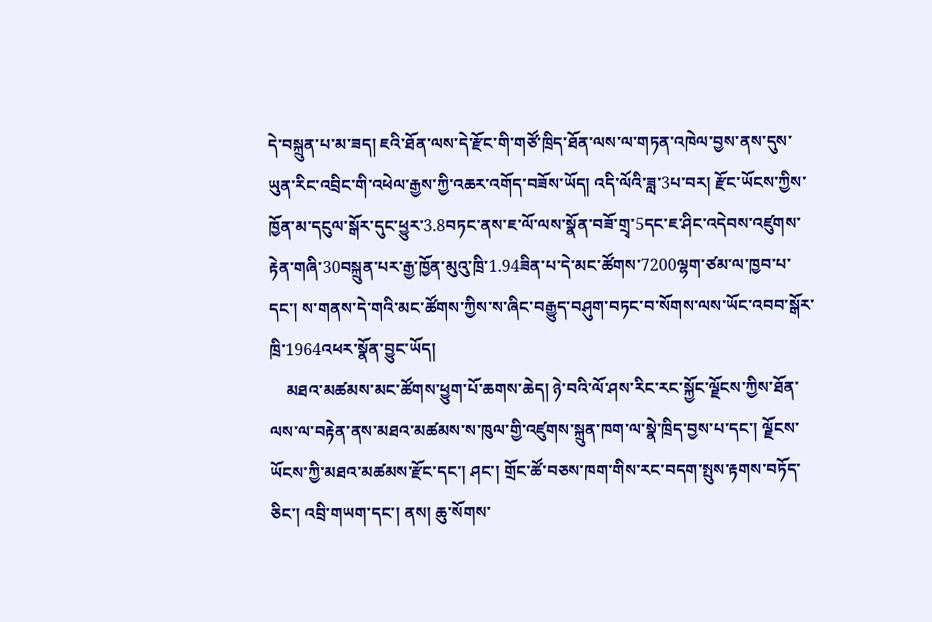དེ་བསྐྲུན་པ་མ་ཟད། ཇའི་ཐོན་ལས་དེ་རྫོང་གི་གཙོ་ཁྲིད་ཐོན་ལས་ལ་གཏན་འཁེལ་བྱས་ནས་དུས་ཡུན་རིང་འབྲིང་གི་འཕེལ་རྒྱས་ཀྱི་འཆར་འགོད་བཟོས་ཡོད། འདི་ལོའི་ཟླ་3པ་བར། རྫོང་ཡོངས་ཀྱིས་ཁྱོན་མ་དངུལ་སྒོར་དུང་ཕྱུར་3.8བཏང་ནས་ཇ་ལོ་ལས་སྣོན་བཟོ་གྲྭ་5དང་ཇ་ཤིང་འདེབས་འཛུགས་རྟེན་གཞི་30བསྐྲུན་པར་རྒྱ་ཁྱོན་མུའུ་ཁྲི་1.94ཟིན་པ་དེ་མང་ཚོགས་7200ལྷག་ཙམ་ལ་ཁྱབ་པ་དང་། ས་གནས་དེ་གའི་མང་ཚོགས་ཀྱིས་ས་ཞིང་བརྒྱུད་བཤུག་བཏང་བ་སོགས་ལས་ཡོང་འབབ་སྒོར་ཁྲི་1964འཕར་སྣོན་བྱུང་ཡོད།
    མཐའ་མཚམས་མང་ཚོགས་ཕྱུག་པོ་ཆགས་ཆེད། ཉེ་བའི་ལོ་ཤས་རིང་རང་སྐྱོང་ལྗོངས་ཀྱིས་ཐོན་ལས་ལ་བརྟེན་ནས་མཐའ་མཚམས་ས་ཁུལ་གྱི་འཛུགས་སྐྲུན་ཁག་ལ་སྣེ་ཁྲིད་བྱས་པ་དང་། ལྗོངས་ཡོངས་ཀྱི་མཐའ་མཚམས་རྫོང་དང་། ཤང་། གྲོང་ཚོ་བཅས་ཁག་གིས་རང་བདག་སྤུས་རྟགས་བཏོད་ཅིང་། འབྲི་གཡག་དང་། ནས། ཆུ་སོགས་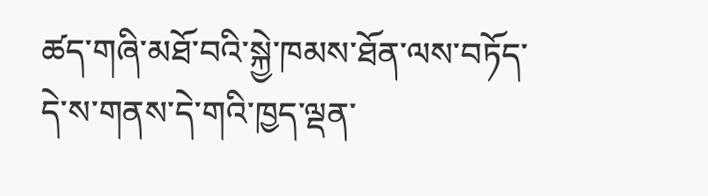ཚད་གཞི་མཐོ་བའི་སྐྱེ་ཁམས་ཐོན་ལས་བཏོད་དེ་ས་གནས་དེ་གའི་ཁྱད་ལྡན་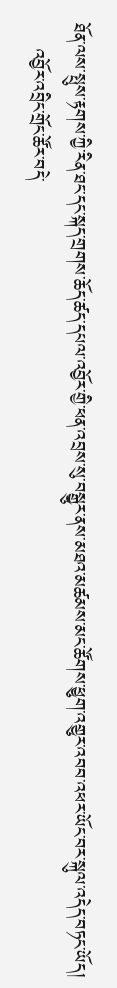ཐོན་ལས་སྤུས་རྟགས་ཀྱི་རིན་ཐང་དང་སྐད་གྲགས་ཆོད་ཚད་དཔལ་འབྱོར་གྱི་ཕན་འབྲས་སུ་བསྒྱུར་ནས་མཐའ་མཚམས་མང་ཚོགས་ཕྱུག་འགྱུར་འབབ་འཕར་ཡོང་བར་སྐུལ་འདེད་བཏང་ཡོད།
    འབྱོར་འབྲིང་གྲོང་ཚོར་བདེ་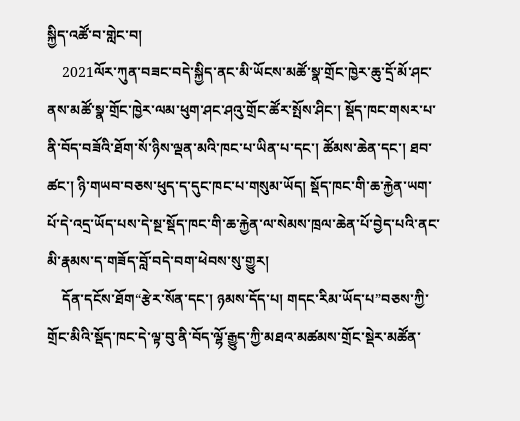སྐྱིད་འཚོ་བ་གླེང་བ།
    2021ལོར་ཀུན་བཟང་བདེ་སྐྱིད་ནང་མི་ཡོངས་མཚོ་སྣ་གྲོང་ཁྱེར་ཆུ་དྲོ་མོ་ཤང་ནས་མཚོ་སྣ་གྲོང་ཁྱེར་ལམ་ཕུག་ཤང་ཤའུ་གྲོང་ཚོར་སྤོས་ཤིང་། སྡོད་ཁང་གསར་པ་ནི་བོད་བཟོའི་ཐོག་སོ་ཉིས་ལྡན་མའི་ཁང་པ་ཡིན་པ་དང་། ཚོམས་ཆེན་དང་། ཐབ་ཚང་། ཉི་གཡབ་བཅས་ཕུད་ད་དུང་ཁང་པ་གསུམ་ཡོད། སྡོད་ཁང་གི་ཆ་རྐྱེན་ཡག་པོ་དེ་འདྲ་ཡོད་པས་དེ་སྔ་སྡོད་ཁང་གི་ཆ་རྐྱེན་ལ་སེམས་ཁྲལ་ཆེན་པོ་བྱེད་པའི་ནང་མི་རྣམས་ད་གཟོད་བློ་བདེ་བག་ཕེབས་སུ་གྱུར།
    དོན་དངོས་ཐོག“རྩེར་སོན་དང་། ཉམས་དོད་པ། གདང་རིམ་ཡོད་པ”བཅས་ཀྱི་གྲོང་མིའི་སྡོད་ཁང་དེ་ལྟ་བུ་ནི་བོད་ལྷོ་རྒྱུད་ཀྱི་མཐའ་མཚམས་གྲོང་སྡེར་མཚོན་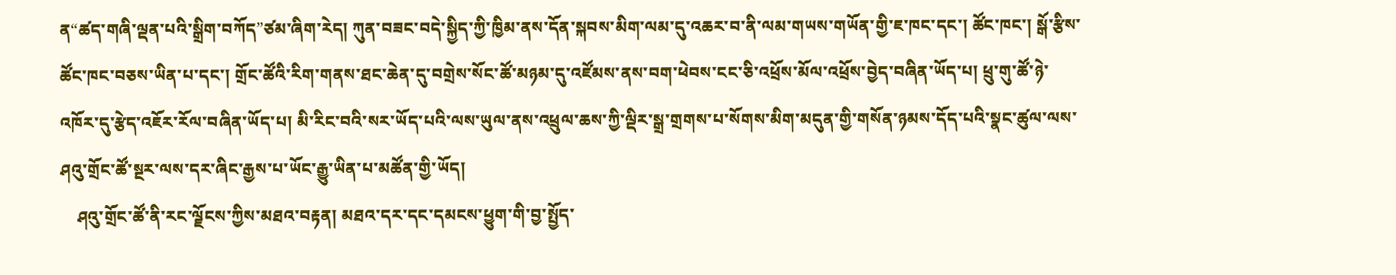ན“ཚད་གཞི་ལྡན་པའི་སྒྲིག་བཀོད”ཙམ་ཞིག་རེད། ཀུན་བཟང་བདེ་སྐྱིད་ཀྱི་ཁྱིམ་ནས་དོན་སྐབས་མིག་ལམ་དུ་འཆར་བ་ནི་ལམ་གཡས་གཡོན་གྱི་ཇ་ཁང་དང་། ཚོང་ཁང་། སྒོ་རྩིས་ཚོང་ཁང་བཅས་ཡིན་པ་དང་། གྲོང་ཚོའི་རིག་གནས་ཐང་ཆེན་དུ་བགྲེས་སོང་ཚོ་མཉམ་དུ་འཛོམས་ནས་བག་ཕེབས་ངང་ཅི་འཕྲོས་མོལ་འཕྲོས་བྱེད་བཞིན་ཡོད་པ། ཕྲུ་གུ་ཚོ་ཉེ་འཁོར་དུ་རྩེད་འཇོར་རོལ་བཞིན་ཡོད་པ། མི་རིང་བའི་སར་ཡོད་པའི་ལས་ཡུལ་ནས་འཕྲུལ་ཆས་ཀྱི་ལྡིར་སྒྲ་གྲགས་པ་སོགས་མིག་མདུན་གྱི་གསོན་ཉམས་དོད་པའི་སྣང་ཚུལ་ལས་ཤའུ་གྲོང་ཚོ་སྔར་ལས་དར་ཞིང་རྒྱས་པ་ཡོང་རྒྱུ་ཡིན་པ་མཚོན་གྱི་ཡོད།
    ཤའུ་གྲོང་ཚོ་ནི་རང་ལྗོངས་ཀྱིས་མཐའ་བརྟན། མཐའ་དར་དང་དམངས་ཕྱུག་གི་བྱ་སྤྱོད་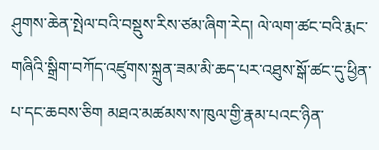ཤུགས་ཆེན་སྤེལ་བའི་བསྡུས་རིས་ཙམ་ཞིག་རེད། ལེ་ལག་ཚང་བའི་རྨང་གཞིའི་སྒྲིག་བཀོད་འཛུགས་སྐྲུན་ཟམ་མི་ཆད་པར་འཐུས་སྒོ་ཚང་དུ་ཕྱིན་པ་དང་ཆབས་ཅིག མཐའ་མཚམས་ས་ཁུལ་གྱི་རྣམ་པའང་ཉིན་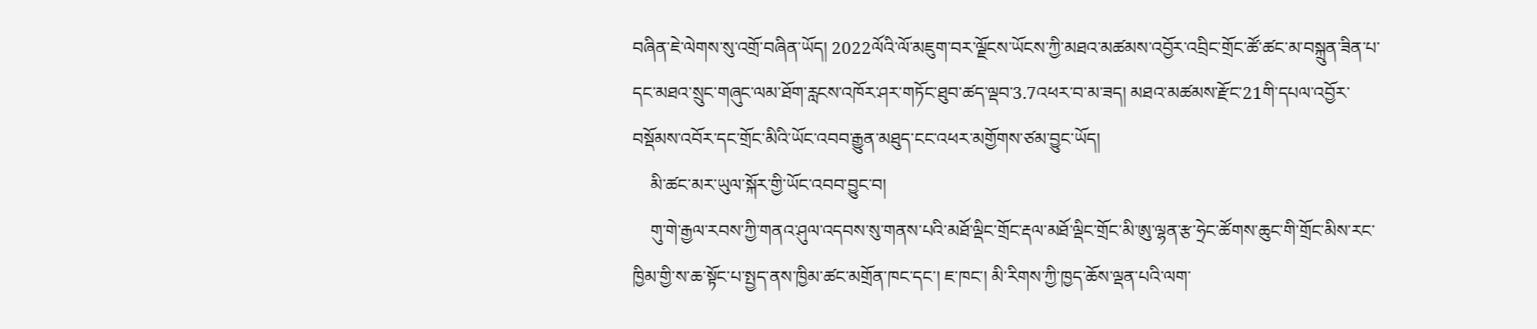བཞིན་ཇེ་ལེགས་སུ་འགྲོ་བཞིན་ཡོད། 2022ལོའི་ལོ་མཇུག་བར་ལྗོངས་ཡོངས་ཀྱི་མཐའ་མཚམས་འབྱོར་འབྲིང་གྲོང་ཚོ་ཚང་མ་བསྐྲུན་ཟིན་པ་དང་མཐའ་སྲུང་གཞུང་ལམ་ཐོག་རླངས་འཁོར་ཤར་གཏོང་ཐུབ་ཚད་ལྡབ་3.7འཕར་བ་མ་ཟད། མཐའ་མཚམས་རྫོང་21གི་དཔལ་འབྱོར་བསྡོམས་འབོར་དང་གྲོང་མིའི་ཡོང་འབབ་རྒྱུན་མཐུད་ངང་འཕར་མགྱོགས་ཙམ་བྱུང་ཡོད།
    མི་ཚང་མར་ཡུལ་སྐོར་གྱི་ཡོང་འབབ་བྱུང་བ།
    གུ་གེ་རྒྱལ་རབས་ཀྱི་གནའ་ཤུལ་འདབས་སུ་གནས་པའི་མཐོ་ལྡིང་གྲོང་རྡལ་མཐོ་ལྡིང་གྲོང་མི་ཨུ་ལྷན་རྩ་ཧྲེང་ཚོགས་ཆུང་གི་གྲོང་མིས་རང་ཁྱིམ་གྱི་ས་ཆ་སྟོང་པ་སྤྱད་ནས་ཁྱིམ་ཚང་མགྲོན་ཁང་དང་། ཇ་ཁང་། མི་རིགས་ཀྱི་ཁྱད་ཆོས་ལྡན་པའི་ལག་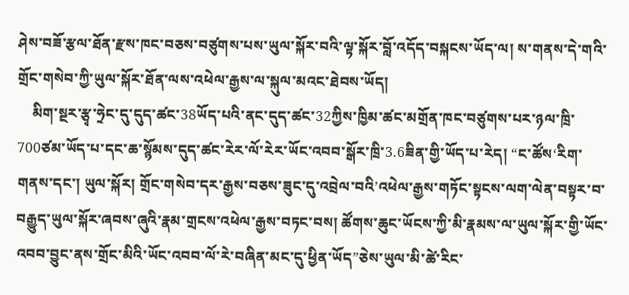ཤེས་བཟོ་རྩལ་ཐོན་རྫས་ཁང་བཅས་བཙུགས་པས་ཡུལ་སྐོར་བའི་ལྟ་སྐོར་བློ་འདོད་བསྐངས་ཡོད་ལ། ས་གནས་དེ་གའི་གྲོང་གསེབ་ཀྱི་ཡུལ་སྐོར་ཐོན་ལས་འཕེལ་རྒྱས་ལ་སྐུལ་མའང་ཐེབས་ཡོད།
    མིག་སྔར་རྩྭ་ཧྲེང་དུ་དུད་ཚང་38ཡོད་པའི་ནང་དུད་ཚང་32ཀྱིས་ཁྱིམ་ཚང་མགྲོན་ཁང་བཙུགས་པར་ཉལ་ཁྲི་700ཙམ་ཡོད་པ་དང་ཆ་སྙོམས་དུད་ཚང་རེར་ལོ་རེར་ཡོང་འབབ་སྒོར་ཁྲི་3.6ཟིན་གྱི་ཡོད་པ་རེད། “ང་ཚོས‘རིག་གནས་དང་། ཡུལ་སྐོར། གྲོང་གསེབ་དར་རྒྱས་བཅས་ཟུང་དུ་འབྲེལ་བའི’འཕེལ་རྒྱས་གཏོང་སྟངས་ལག་ལེན་བསྟར་བ་བརྒྱུད་ཡུལ་སྐོར་ཞབས་ཞུའི་རྣམ་གྲངས་འཕེལ་རྒྱས་བཏང་བས། ཚོགས་ཆུང་ཡོངས་ཀྱི་མི་རྣམས་ལ་ཡུལ་སྐོར་གྱི་ཡོང་འབབ་བྱུང་ནས་གྲོང་མིའི་ཡོང་འབབ་ལོ་རེ་བཞིན་མང་དུ་ཕྱིན་ཡོད”ཅེས་ཡུལ་མི་ཚེ་རིང་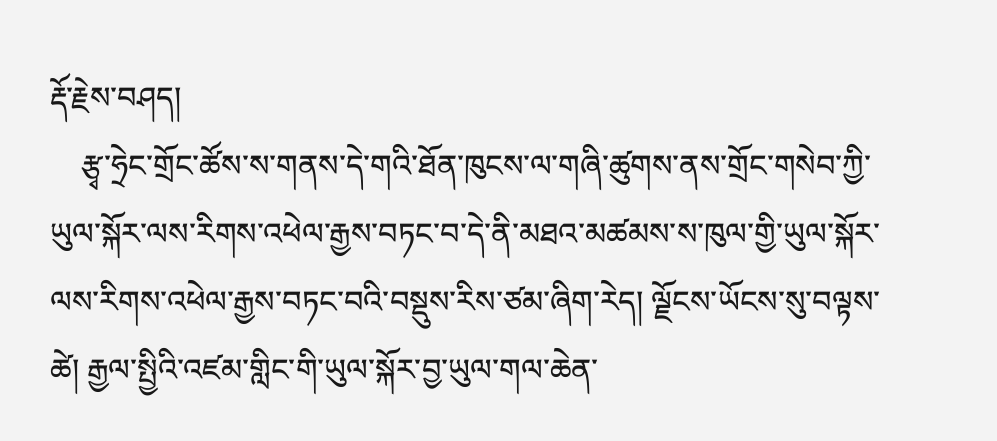རྡོ་རྗེས་བཤད།
    རྩྭ་ཧྲེང་གྲོང་ཚོས་ས་གནས་དེ་གའི་ཐོན་ཁུངས་ལ་གཞི་ཚུགས་ནས་གྲོང་གསེབ་ཀྱི་ཡུལ་སྐོར་ལས་རིགས་འཕེལ་རྒྱས་བཏང་བ་དེ་ནི་མཐའ་མཚམས་ས་ཁུལ་གྱི་ཡུལ་སྐོར་ལས་རིགས་འཕེལ་རྒྱས་བཏང་བའི་བསྡུས་རིས་ཙམ་ཞིག་རེད། ལྗོངས་ཡོངས་སུ་བལྟས་ཚེ། རྒྱལ་སྤྱིའི་འཛམ་གླིང་གི་ཡུལ་སྐོར་བྱ་ཡུལ་གལ་ཆེན་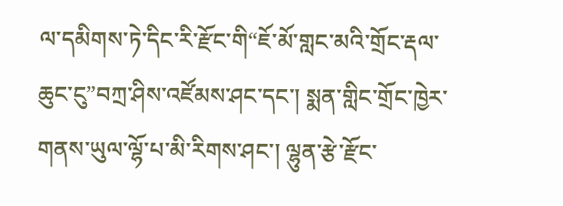ལ་དམིགས་ཏེ་དིང་རི་རྫོང་གི“ཇོ་མོ་གླང་མའི་གྲོང་རྡལ་ཆུང་ངུ”བཀྲ་ཤིས་འཛོམས་ཤང་དང་། སྨན་གླིང་གྲོང་ཁྱེར་གནས་ཡུལ་ལྷོ་པ་མི་རིགས་ཤང་། ལྷུན་རྩེ་རྫོང་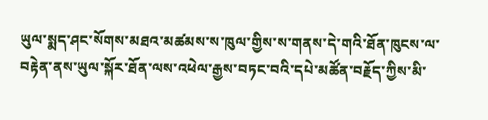ཡུལ་སྨད་ཤང་སོགས་མཐའ་མཚམས་ས་ཁུལ་གྱིས་ས་གནས་དེ་གའི་ཐོན་ཁུངས་ལ་བརྟེན་ནས་ཡུལ་སྐོར་ཐོན་ལས་འཕེལ་རྒྱས་བཏང་བའི་དཔེ་མཚོན་བརྗོད་ཀྱིས་མི་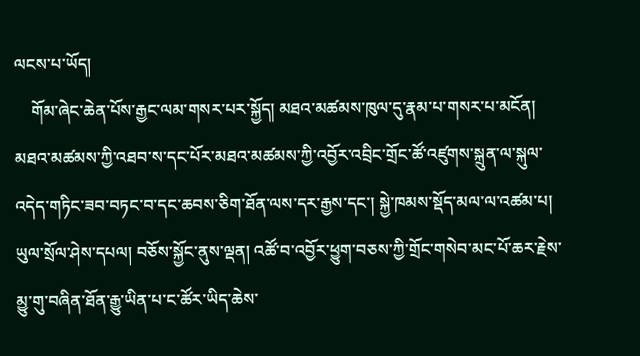ལངས་པ་ཡོད།
    གོམ་ཞེང་ཆེན་པོས་རྒྱང་ལམ་གསར་པར་སྐྱོད། མཐའ་མཚམས་ཁུལ་དུ་རྣམ་པ་གསར་པ་མངོན། མཐའ་མཚམས་ཀྱི་འཐབ་ས་དང་པོར་མཐའ་མཚམས་ཀྱི་འབྱོར་འབྲིང་གྲོང་ཚོ་འཛུགས་སྐྲུན་ལ་སྐུལ་འདེད་གཏིང་ཟབ་བཏང་བ་དང་ཆབས་ཅིག་ཐོན་ལས་དར་རྒྱས་དང་། སྐྱེ་ཁམས་སྡོད་མལ་ལ་འཚམ་པ། ཡུལ་སྲོལ་ཤེས་དཔལ། བཅོས་སྐྱོང་ནུས་ལྡན། འཚོ་བ་འབྱོར་ཕྱུག་བཅས་ཀྱི་གྲོང་གསེབ་མང་པོ་ཆར་རྗེས་མྱུ་གུ་བཞིན་ཐོན་རྒྱུ་ཡིན་པ་ང་ཚོར་ཡིད་ཆེས་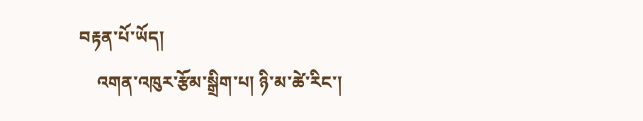བརྟན་པོ་ཡོད།
    འགན་འཁུར་རྩོམ་སྒྲིག་པ། ཉི་མ་ཚེ་རིང་།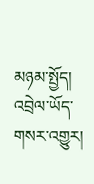མཉམ་སྤྱོད།
འབྲེལ་ཡོད་གསར་འགྱུར།